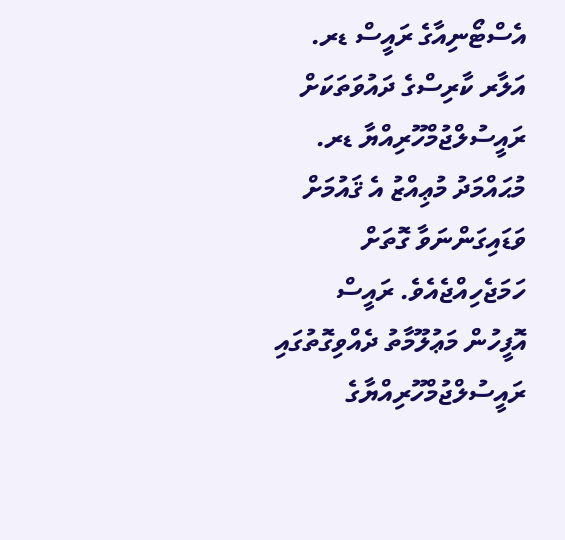އެސްޓޯނިއާގެ ރައީސް ޑރ. އަލާރ ކާރިސްގެ ދައުވަތަކަށް ރައީސުލްޖުމްހޫރިއްޔާ ޑރ. މުޙައްމަދު މުޢިއްޒު އެ ޤައުމަށް ވަޑައިގަންނަވާ ގޮތަށް ހަމަޖެހިއްޖެއެވެ. ރައީސް އޮފީހުން މަޢުލޫމާތު ދެއްވިގޮތުގައި ރައީސުލްޖުމްހޫރިއްޔާގެ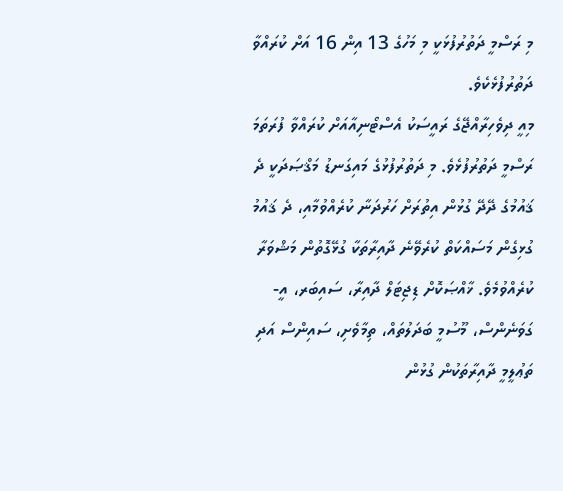މި ރަސްމީ ދަތުރުފުޅަކީ މި މަހުގެ 13 އިން 16 އަށް ކުރައްވާ ދަތުރުފުޅެކެވެ.
މިއީ ދިވެހިރާއްޖޭގެ ރައީސަކު އެސްޓޯނިއާއަށް ކުރައްވާ ފުރަތަމަ ރަސްމީ ދަތުރުފުޅެވެ. މި ދަތުރުފުޅުގެ މައިގަނޑު މަޤްޞަދަކީ ދެ ޤައުމުގެ ދޭދޭ ގުޅުން އިތުރަށް ހަރުދަނާ ކުރެއްވުމާއި، ދެ ޤައުމު ގުޅިގެން މަސައްކަތް ކުރެވޭނެ ދާއިރާތަކާ ގުޅޭގޮތުން މަޝްވަރާ ކުރެއްވުމެވެ. ޚާއްޞަކޮށް ޑިޖިޓަލް ދާއިރާ، ސައިބަރ، އީ-ގަވަނެންސް، މޫސުމީ ބަދަލުތައް، ތިމާވެށި، ސައިންސް އަދި ތަޢުލީމީ ދާއިރާތަކުން ގުޅުން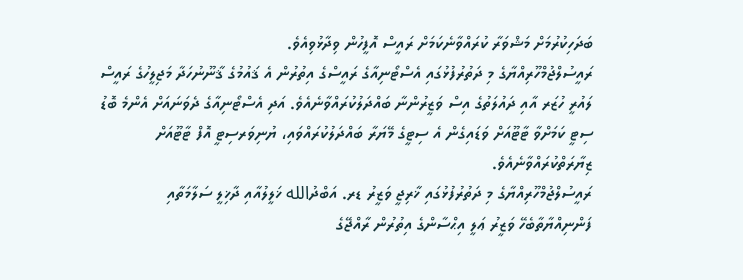ބަދަހިކުރުމަށް މަޝްވަރާ ކުރައްވާނެކަމަށް ރައީސް އޮފީހުން ވިދާޅުވިއެވެ.
ރައީސުލްޖުމްހޫރިއްޔާގެ މި ދަތުރުފުޅުގައި އެސްޓޯނިއާގެ ރައީސްގެ އިތުރުން އެ ޤައުމުގެ ޤާނޫނުހަދާ މަޖިލީހުގެ ރައީސް ލައުރީ ހުޒަރ އާއި ދައުލަތުގެ އިސް ވަޒީރުންނާ ބައްދަލުކުރައްވާނެއެވެ. އަދި އެސްޓޯނިއާގެ ދެވަނައަށް އެންމެ ބޮޑު ސިޓީ ކަމަށްވާ ޓާޓޫއަށް ވަޑައިގެން އެ ސިޓީގެ މޭޔަރާ ބައްދަލުކުރައްވައި، ޔުނިވަރސިޓީ އޮފް ޓާޓޫއަށް ޒިޔާރަތްކުރައްވާނެއެވެ.
ރައީސުލްޖުމްހޫރިއްޔާގެ މި ދަތުރުފުޅުގައި ޚާރިޖީ ވަޒީރު ޑރ. އަބްދުالله ޚަލީލުއާއި ދާޚިލީ ސަލާމަތާއި ފަންނިއްޔާތާބެހޭ ވަޒީރު ޢަލީ އިޙްސާންގެ އިތުރުން ރާއްޖޭގެ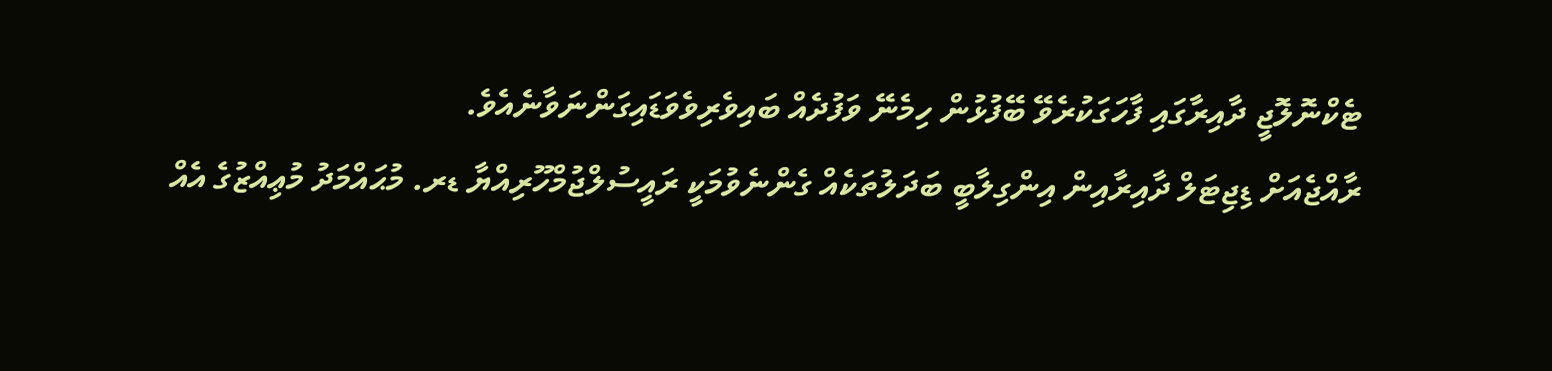ޓެކްނޮލޮޖީ ދާއިރާގައި ފާހަގަކުރެވޭ ބޭފުޅުން ހިމެނޭ ވަފުދެއް ބައިވެރިވެވަޑައިގަންނަވާނެއެވެ.
ރާއްޖެއަށް ޑިޖިޓަލް ދާއިރާއިން އިންގިލާބީ ބަދަލުތަކެއް ގެންނެވުމަކީ ރައީސުލްޖުމްހޫރިއްޔާ ޑރ. މުޙައްމަދު މުޢިއްޒުގެ އެއް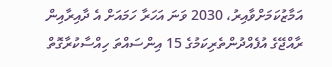އަމާޒުކަމަށްވާއިރު، 2030 ވަނަ އަހަރާ ހަމައަށް އެ ދާއިރާއިން ރާއްޖޭގެ އުފެއްދުންތެރިކަމުގެ 15 އިންސައްތަ ހިއްސާކުރާގޮތް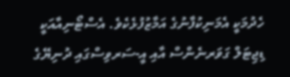ހެދުމަކީ އެމަނިކުފާނުގެ އަމާޒުފުޅެކެވެ. އެސްޓޯނިއާއަކީ ޑިޖިޓަލް ގަވަރނެންސް އާއި އީ-ސަރވިސްގައި ދުނިޔޭގެ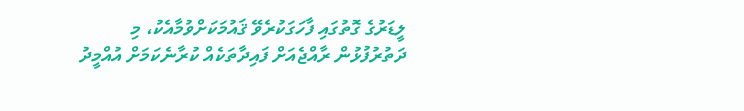ލީޑަރުގެ ގޮތުގައި ފާހަގަކުރެވޭ ޤައުމަކަށްވުމާއެކު، މި ދަތުރުފުޅުން ރާއްޖެއަށް ފައިދާތަކެއް ކުރާނެކަމަށް އުއްމީދު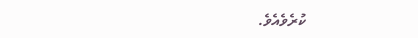ކުރެވެއެވެ.